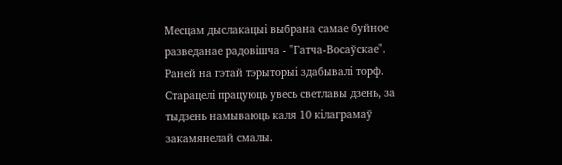Месцам дыслакацыі выбрана самае буйное разведанае радовішча - "Гатча-Восаўскае". Раней на гэтай тэрыторыі здабывалі торф. Старацелі працуюць увесь светлавы дзень, за тыдзень намываюць каля 10 кілаграмаў закамянелай смалы.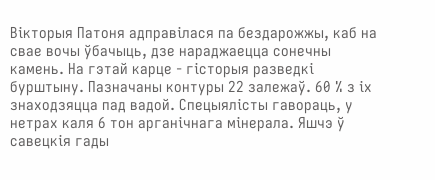Вікторыя Патоня адправілася па бездарожжы, каб на свае вочы ўбачыць, дзе нараджаецца сонечны камень. На гэтай карце - гісторыя разведкі бурштыну. Пазначаны контуры 22 залежаў. 60 % з іх знаходзяцца пад вадой. Спецыялісты гавораць, у нетрах каля 6 тон арганічнага мінерала. Яшчэ ў савецкія гады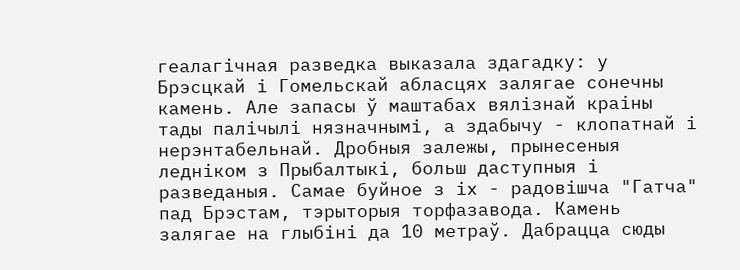геалагічная разведка выказала здагадку: у Брэсцкай і Гомельскай абласцях залягае сонечны камень. Але запасы ў маштабах вялізнай краіны тады палічылі нязначнымі, а здабычу - клопатнай і нерэнтабельнай. Дробныя залежы, прынесеныя ледніком з Прыбалтыкі, больш даступныя і разведаныя. Самае буйное з іх - радовішча "Гатча" пад Брэстам, тэрыторыя торфазавода. Камень залягае на глыбіні да 10 метраў. Дабрацца сюды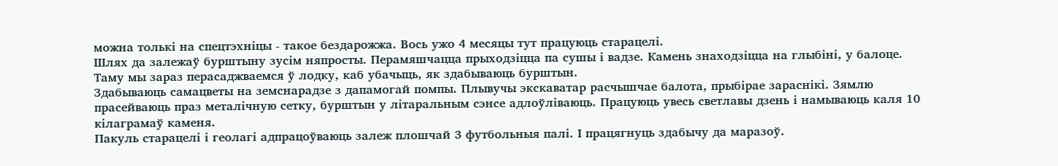можна толькі на спецтэхніцы - такое бездарожжа. Вось ужо 4 месяцы тут працуюць старацелі.
Шлях да залежаў бурштыну зусім няпросты. Перамяшчацца прыходзіцца па сушы і вадзе. Камень знаходзіцца на глыбіні, у балоце. Таму мы зараз перасаджваемся ў лодку, каб убачыць, як здабываюць бурштын.
Здабываюць самацветы на земснарадзе з дапамогай помпы. Плывучы экскаватар расчышчае балота, прыбірае зараснікі. Зямлю прасейваюць праз металічную сетку, бурштын у літаральным сэнсе адлоўліваюць. Працуюць увесь светлавы дзень і намываюць каля 10 кілаграмаў каменя.
Пакуль старацелі і геолагі адпрацоўваюць залеж плошчай 3 футбольныя палі. І працягнуць здабычу да маразоў.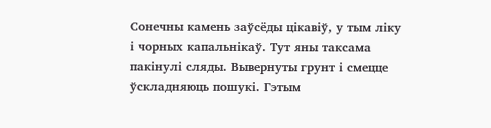Сонечны камень заўсёды цікавіў, у тым ліку і чорных капальнікаў. Тут яны таксама пакінулі сляды. Вывернуты грунт і смецце ўскладняюць пошукі. Гэтым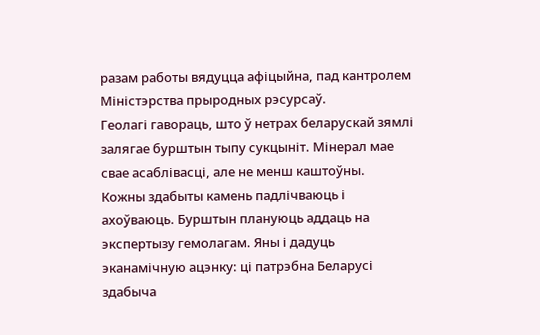разам работы вядуцца афіцыйна, пад кантролем Міністэрства прыродных рэсурсаў.
Геолагі гавораць, што ў нетрах беларускай зямлі залягае бурштын тыпу сукцыніт. Мінерал мае свае асаблівасці, але не менш каштоўны.
Кожны здабыты камень падлічваюць і ахоўваюць. Бурштын плануюць аддаць на экспертызу гемолагам. Яны і дадуць эканамічную ацэнку: ці патрэбна Беларусі здабыча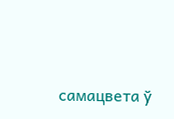самацвета ў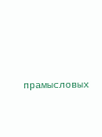прамысловых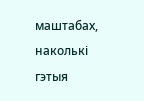маштабах, наколькі гэтыя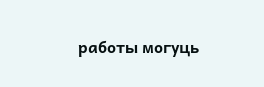работы могуць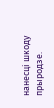нанесці шкоду прыродзе.